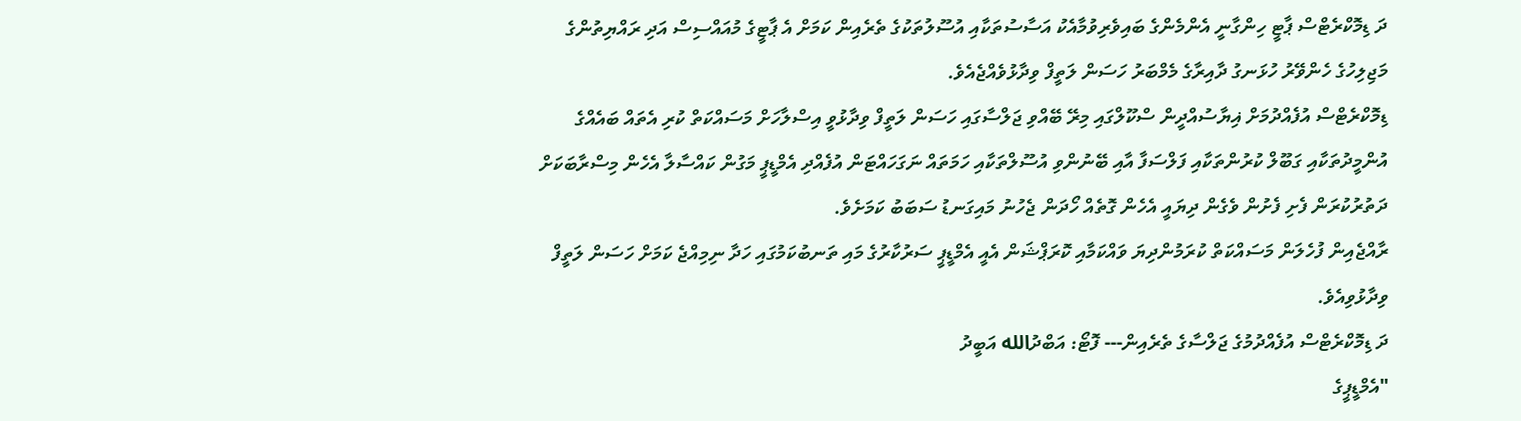ދަ ޑިމޮކްރެޓްސް ޕާޓީ ހިންގާނީ އެންމެންގެ ބައިވެރިވުމާއެކު އަސާސުތަކާއި އުސޫލުތަކުގެ ތެރެއިން ކަމަށް އެ ޕާޓީގެ މުއައްސިސް އަދި ރައްޔިތުންގެ މަޖިލިހުގެ ހެންވޭރު ހުޅަނގު ދާއިރާގެ މެމްބަރު ހަސަން ލަތީފް ވިދާޅުވެއްޖެއެވެ.
ޑިމޮކްރެޓްސް އުފެއްދުމަށް ޣިޔާސުއްދީން ސްކޫލްގައި މިރޭ ބޭއްވި ޖަލްސާގައި ހަސަން ލަތީފް ވިދާޅުވީ އިސްލާހަށް މަސައްކަތް ކުރި އެތައް ބައެއްގެ އުންމީދުތަކާއި ގަބޫލް ކުރުންތަކާއި ފަލްސަފާ އާއި ބޭނުންވި އުސޫލްތަކާއި ހަމަތައް ނަގަހައްޓަން އުފެއްދި އެމްޑީޕީ މަގުން ކައްސާލާ އެހެން މިސްރާބަކަށް ދަތުރުކުރަން ފެށި ފެށުން ވެގެން ދިޔައީ އެހެން ގޮތެއް ހޯދަން ޖެހުނު މައިގަނޑު ސަބަބު ކަމަށެވެ.
ރާއްޖެއިން ފުހެލަން މަސައްކަތް ކުރަމުންދިޔަ ވައްކަމާއި ކޮރަޕްޝަން އެއީ އެމްޑީޕީ ސަރުކާރުގެ މައި ތަނބުކަމުގައި ހަދާ ނިމިއްޖެ ކަމަށް ހަސަން ލަތީފް ވިދާޅުވިއެވެ.
ދަ ޑިމޮކްރެޓްސް އުފެއްދުމުގެ ޖަލްސާގެ ތެރެއިން--- ފޮޓޯ: އަބްދުالله އަބީދު
"އެމްޑީޕީގެ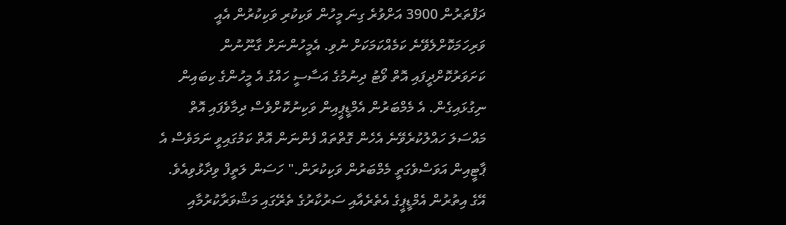ދަފްތަރުން 3900 އަށްވުރެ ގިނަ މީހުން ވަކިކުރި ވަކިކުރުން އެއީ ވަރިހަމަކޮށްލެވޭނެ ކަމެއްކަމަކަށް ނުވި. އެމީހުންނަށް ގާނޫނުން ކަށަވަރުކޮށްދީފައި އޮތް ވޯޓު ދިނުމުގެ އަސާސީ ހައްގު އެ މީހުންގެ ކިބައިން ނިގުޅައިގެން. އެ މެމްބަރުން އެމްޑީޕީއިން ވަކިނުކޮށްވެސް ދިމާވެފައި އޮތް މައްސަލަ ހައްލުކުރެވޭނެ އެހެން ގޮތްތައް ފެންނަން އޮތް ކަމުގައިވީ ނަމަވެސް އެ ޕާޓީއިން އަވަސްވެގަތީ މެމްބަރުން ވަކިކުރަން." ހަސަން ލަތީފް ވިދާޅުވިއެވެ.
އޭގެ އިތުރުން އެމްޑީޕީގެ އެތެރެއާއި ސަރުކާރުގެ ތެރޭގައި މަޝްވަރާކުރުމާއި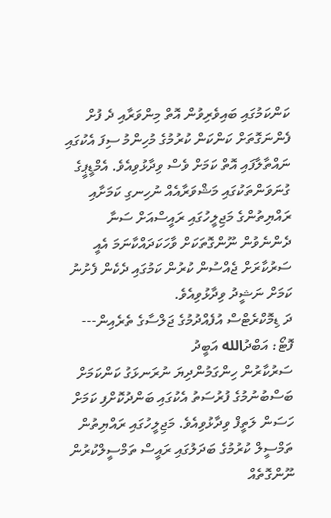ކަންކަމުގައި ބައިވެރިވުން އޮތް މިންވަރާއި ދެ ފުށް ފެންނަގޮތަށް ކަންކަން ކުރުމުގެ މުހިންމު ސިފަ އެކުގައި ނައްތާލާފައި އޮތް ކަމަށް ވެސް ވިދާޅުވިއެވެ. އެމްޑީޕީގެ ގުނަވަންތަކުގައި މަޝްވަރާއެއް ނުހިނގި ކަމަށާއި ރައްޔިތުންގެ މަޖިލީހުގައި ރައީސްއަށް ސަނާ ދެންނެވުން ނޫންގޮތަކަށް ވާހަކަދައްކާނަމަ އެއީ ސަރުކާރަށް ޖެއްސުން ކުރުން ކަމުގައި ދެކެން ފެށުނު ކަމަށް ނަޝީދު ވިދާޅުވިއެވެ.
ދަ ޑިމޮކްރެޓްސް އުފެއްދުމުގެ ޖަލްސާގެ ތެރެއިން--- ފޮޓޯ: އަބްދުالله އަބީދު
ސަރުކާރުން ހިންގަމުންދިޔަ ނުރަނޅަގު ކަންކަމަށް ބަސްބުނުމުގެ ފުރުސަތު އެކުގައި ބަންދުކޮށްފި ކަމަށް ހަސަން ލަތީފް ވިދާޅުވިއެވެ. މަޖިލީހުގައި ރައްޔިތުން ތަމްސީލް ކުރުމުގެ ބަދަލުގައި ރައީސް ތަމްސީލްކުރުން ނޫންގޮތެއް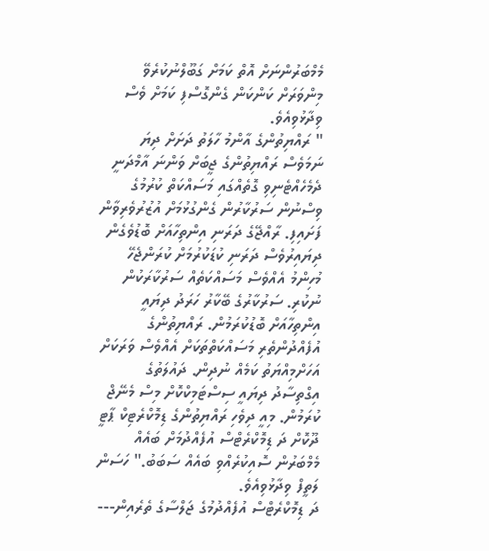މެމްބަރުންނަށް އޮތް ކަމަށް ގަބޫލްނުކުރެވޭ މިންވަރަށް ކަންކަން ގެންގޮސްފި ކަމަށް ވެސް ވިދާޅުވިއެވެ.
" ރައްޔިތުންގެ އާންމު ހާލަތު ދަށަށް ދިޔަ ނަމަވެސް ރައްޔިތުންގެ ޖީބަށް ވަންނަ އާމްދަނީ ދެމެހެއްޓެނިވި ގޮތެއްގައި މަސައްކަތް ކުރުމުގެ ވިސްނުން ސަރުކާރުން ގެންގުޅުމަށް އުޒުރުވެރިވާން ފަށައިފި. ރާއްޖޭގެ ދަރަނި އިންތިހާއަށް ބޮޑުވެގެން ދިޔައިރުވެސް ދަރަނި ކުޑަކުރުމަށް ކުރަންޖެހޭ މުހިންމު އެއްވެސް މަސައްކަތެއް ސަރުކާރަކުން ނުކުރި. ސަރުކާރުގެ ބޭކާރު ހަރަދު ދިޔައީ އިންތިހާއަށް ބޮޑުކުރަމުން. ރައްޔިތުންގެ އުފެއްދުންތެރި މަސައްކަތްތަކަށް އެއްވެސް ވަރަކަށް އަހަށްމިއްޔަތު ކަމެއް ނުދިން. ދައުލަތުގެ އިގްތިސާދު ދިޔައީ ސިސްޓަމިކްކޮށް މިސް މެނޭޖް ކުރަމުން. މިއީ ދިވެހި ރައްޔިތުންގެ ޑިމޮކްރެޓިކް ޕާޓީ ދޫކޮށް ދަ ޑިމޮކްރެޓްސް އުފެއްދުމަށް ބައެއް މެމްބަރުން ސޮއިކުރެއްވި ބައެއް ސަބަބު." ހަސަން ލަތީފް ވިދާޅުވިއެވެ.
ދަ ޑިމޮކްރެޓްސް އުފެއްދުމުގެ ޖަލްސާގެ ތެރެއިން---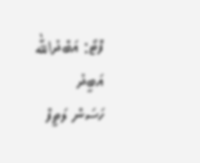ފޮޓޯ: އަބްދުالله އަބީދު
ހަސަން ލަތީފް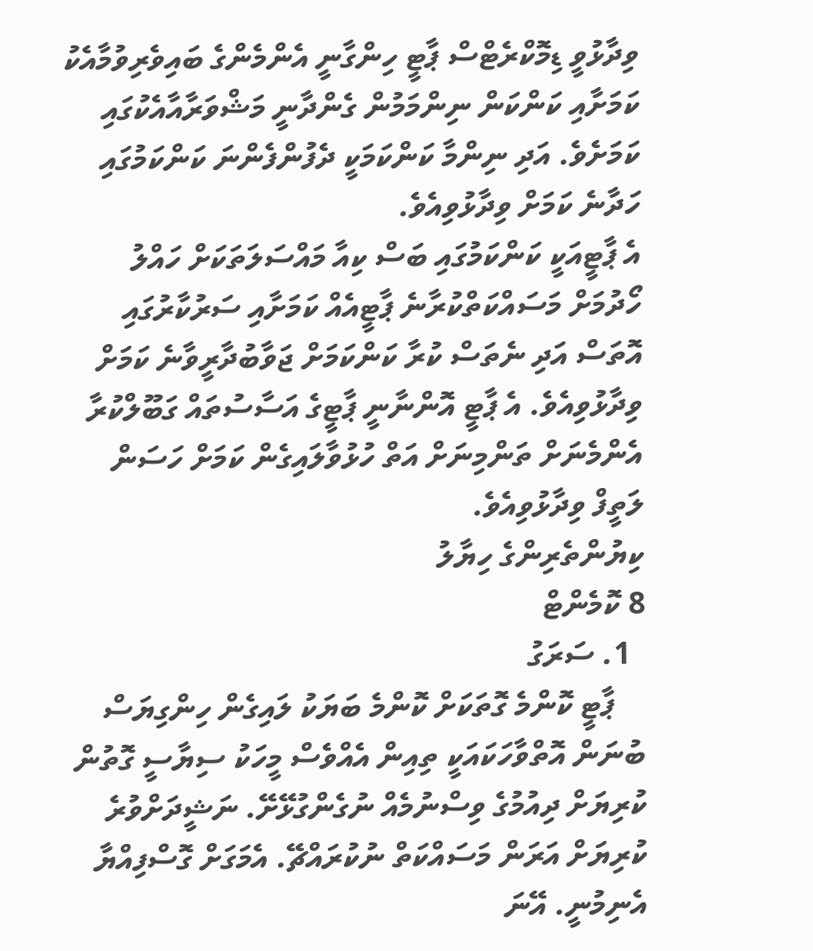ވިދާޅުވީ ޑިމޮކްރެޓްސް ޕާޓީ ހިންގާނީ އެންމެންގެ ބައިވެރިވުމާއެކު ކަމަށާއި ކަންކަން ނިންމަމުން ގެންދާނީ މަޝްވަރާއާއެކުގައި ކަމަށެވެ. އަދި ނިންމާ ކަންކަމަކީ ދެފުންފެންނަ ކަންކަމުގައި ހަދާނެ ކަމަށް ވިދާޅުވިއެވެ.
އެ ޕާޓީއަކީ ކަންކަމުގައި ބަސް ކިއާ މައްސަލަތަކަށް ހައްލު ހޯދުމަށް މަސައްކަތްކުރާނެ ޕާޓީއެއް ކަމަށާއި ސަރުކާރުގައި އޮތަސް އަދި ނެތަސް ކުރާ ކަންކަމަށް ޖަވާބުދާރީވާނެ ކަމަށް ވިދާޅުވިއެވެ. އެ ޕާޓީ އޮންނާނީ ޕާޓީގެ އަސާސުތައް ގަބޫލްކުރާ އެންމެނަށް ތަންމިނަށް އަތް ހުޅުވާލައިގެން ކަމަށް ހަސަން ލަތީފް ވިދާޅުވިއެވެ.
ކިޔުންތެރިންގެ ހިޔާލު
8 ކޮމެންޓް
  1. ސަރަގު
    ޕާޓީ ކޮންމެ ގޮތަކަށް ކޮންމެ ބަޔަކު ލައިގެން ހިންގިޔަސް ބުނަން އޮތްވާހަކައަކީ ތިއިން އެއްވެސް މީހަކު ސިޔާސީ ގޮތުން ކުރިޔަށް ދިއުމުގެ ވިސްނުމެއް ނުގެންގުޅޭށޭ. ނަޝީދަށްވުރެ ކުރިޔަށް އަރަން މަސައްކަތް ނުކުރައްޗޭ. އެމަގަށް ގޮސްފިއްޔާ އެނިމުނީ. އޭނަ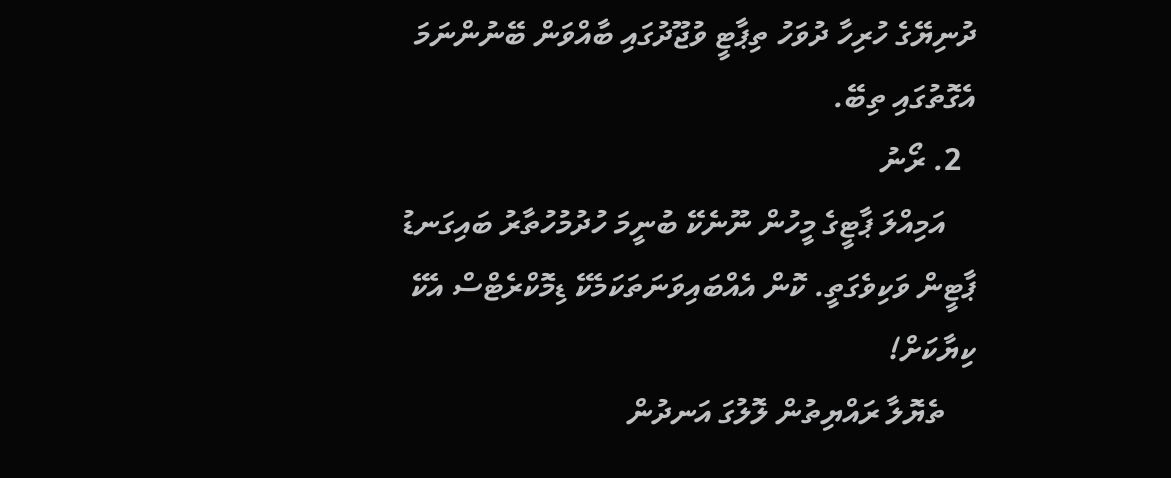ދުނިޔޭގެ ހުރިހާ ދުވަހު ތިޕާޓީ ވުޖޫދުގައި ބާއްވަން ބޭނުންނަމަ އެގޮތުގައި ތިބޭ.
  2. ރޯނު
    އަމިއްލަ ޕާޓީގެ މީހުން ނޫނެކޭ ބުނީމަ ހުދުމުހުތާރު ބައިގަނޑު ޕާޓީން ވަކިވެގަތީ. ކޮން އެއްބައިވަނަތަކަމެކޭ ޑިމޮކްރެޓްސް އެކޭ ކިޔާކަށް!
    ތެޔޮލާ ރައްޔިތުން ލޮލުގަ އަނދުން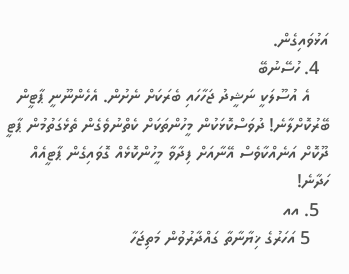އަޅުވައިގެން.
  4. ހުސޭނުބޭ
    އެ އުސޫލަކީ ނަޝީދު ޖަހާހައި ބެރަކަށް ނެށުން. އެހެންނޫނީ ޕާޓީން ބޭރުކޮށްލާނެ! ދުވަސްކޮޅަކުން މީހުންތަކަށް ކެތްނުވެގެން ތެޅެގަތުމުން ޕާޓީ ދޫކޮށް އަނެއްކާވެސް އޭނާއަށް ފިދާވާ މީހުންކޮޅެއް ގޮވައިގެން ޕާޓީއެއް ހަދާނެ!
  5. އއ
    5 އަހަރުގެ ޚިޔާނާތާ ގައްދާރުވުން މަތިޖަހާ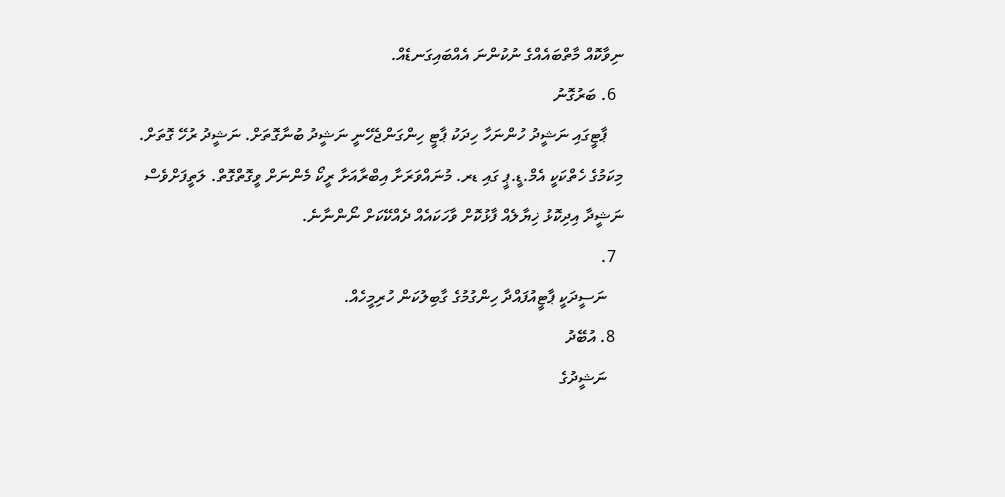ނިވާކޮއް މާތްބައެއްގެ ނުކުންނަ އެއްބައިގަނޑެއް.
  6. ބަރުގޮނު
    ޕާޓީގައި ނަޝީދު ހުންނަހާ ހިދަކު ޕާޓީ ހިންގަންޖެހޭނީ ނަޝީދު ބުނާގޮތަށް. ނަޝީދު ރުހޭ ގޮތަށް. މިކަމުގެ ހެތްކަކީ އެމް.ޑީ.ޕީ ގައި ޑރ. މުނައްވަރަށާ އިބްރާއަށާ ރީކޯ މެންނަށް ވީގޮތްގޮތް. ލަތީފަށްވެސް ނަޝީދާ އިދިކޮޅު ޚިޔާލެއް ފާޅުކޮށް ވާހަކައެއް ދެއްކޭކަށް ނޯންނާނެ.
  7.
    ނަސީދަކީ ޕާޓީއުފައްދާ ހިންގުމުގެ ގާބިލުކަން ހުރިމީހެއް.
  8. އުބޭދު
    ނަޝީދުގެ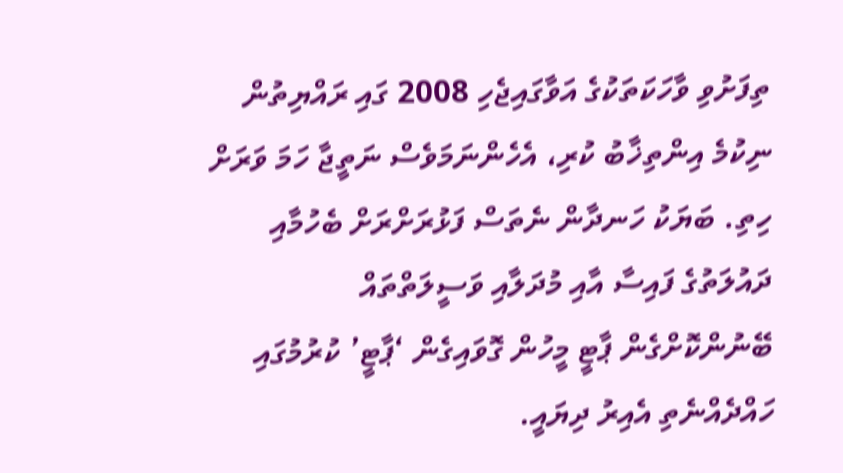ތިފަށުވި ވާހަކަތަކުގެ އަވާގައިޖެހި 2008 ގައި ރައްޔިތުން ނިކުމެ އިންތިޚާބު ކުރި، އެހެންނަމަވެސް ނަތީޖާ ހަމަ ވަރަށް ހިތި. ބަޔަކު ހަނދާން ނެތަސް ފަޅުރަށްރަށް ބެހުމާއި ދައުލަތުގެ ފައިސާ އާއި މުދަލާއި ވަސީލަތްތައް ބޭނުންކޮށްގެން ޕާޓީ މީހުން ގޮވައިގެން ‘ޕާޓީ’ ކުރުމުގައި ހައްދެއްނެތި އެއިރު ދިޔައީ.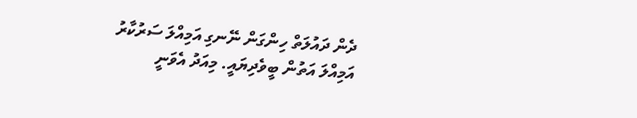ދެން ދައުލަތް ހިންގަން ނޭނގި އަމިއްލަ ސަރުކާރު އަމިއްލަ އަތުން ބީވެދިޔައީ. މިއަދު އެވަނީ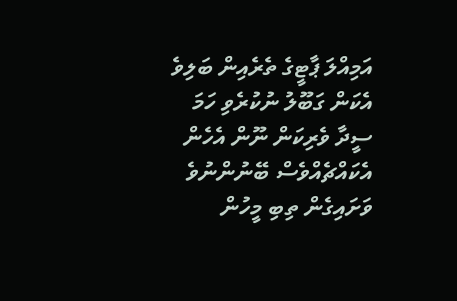އަމިއްލަ ޕާޓީގެ ތެރެއިން ބަލިވެ އެކަން ގަބޫލު ނުކުރެވި ހަމަ ސީދާ ވެރިކަން ނޫން އެހެން އެކައްޗެއްވެސް ބޭނުންނުވެ ވަށައިގެން ތިބި މީހުން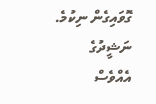ގޮވައިގެން ނިކުމެ. ނަޝީދުގެ އެއްވެސް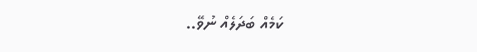ކަމެއް ބަދަލެއް ނުވޭ..